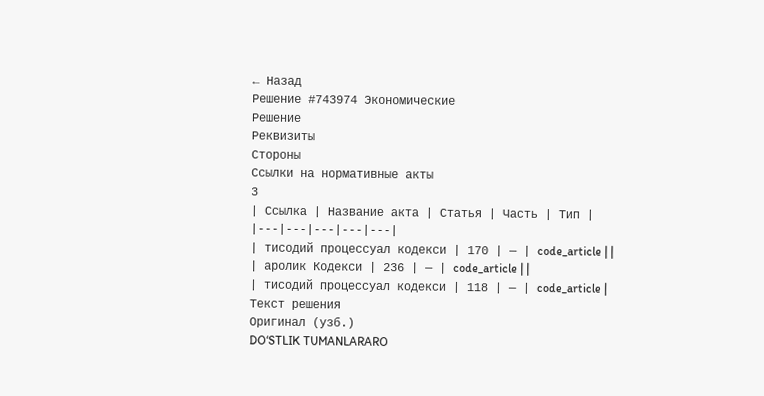← Назад
Решение #743974 Экономические
Решение
Реквизиты
Стороны
Ссылки на нормативные акты
3
| Ссылка | Название акта | Статья | Часть | Тип |
|---|---|---|---|---|
| тисодий процессуал кодекси | 170 | — | code_article | |
| аролик Кодекси | 236 | — | code_article | |
| тисодий процессуал кодекси | 118 | — | code_article |
Текст решения
Оригинал (узб.)
DO‘STLIK TUMANLARARO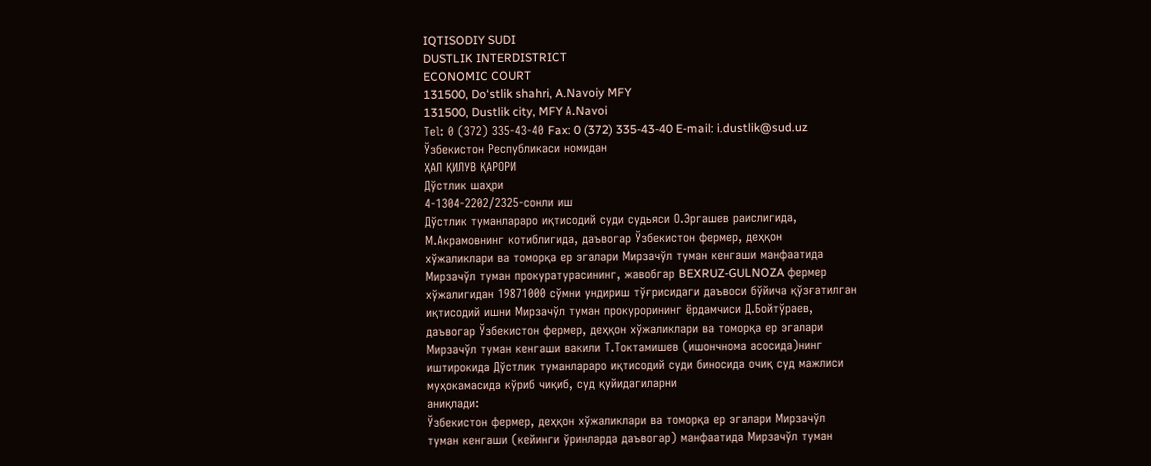IQTISODIY SUDI
DUSTLIK INTERDISTRICT
ECONOMIC COURT
131500, Do‘stlik shahri, A.Navoiy MFY
131500, Dustlik city, MFY А.Navoi
Тel: 0 (372) 335-43-40 Fax: 0 (372) 335-43-40 E-mail: i.dustlik@sud.uz
Ўзбекистон Республикаси номидан
ҲАЛ ҚИЛУВ ҚАРОРИ
Дўстлик шаҳри
4-1304-2202/2325-сонли иш
Дўстлик туманлараро иқтисодий суди судьяси О.Эргашев раислигида,
М.Акрамовнинг котиблигида, даъвогар Ўзбекистон фермер, деҳқон
хўжаликлари ва томорқа ер эгалари Мирзачўл туман кенгаши манфаатида
Мирзачўл туман прокуратурасининг, жавобгар BEXRUZ-GULNOZA фермер
хўжалигидан 19871000 сўмни ундириш тўғрисидаги даъвоси бўйича қўзғатилган
иқтисодий ишни Мирзачўл туман прокурорининг ёрдамчиси Д.Бойтўраев,
даъвогар Ўзбекистон фермер, деҳқон хўжаликлари ва томорқа ер эгалари
Мирзачўл туман кенгаши вакили Т.Токтамишев (ишончнома асосида)нинг
иштирокида Дўстлик туманлараро иқтисодий суди биносида очиқ суд мажлиси
муҳокамасида кўриб чиқиб, суд қуйидагиларни
аниқлади:
Ўзбекистон фермер, деҳқон хўжаликлари ва томорқа ер эгалари Мирзачўл
туман кенгаши (кейинги ўринларда даъвогар) манфаатида Мирзачўл туман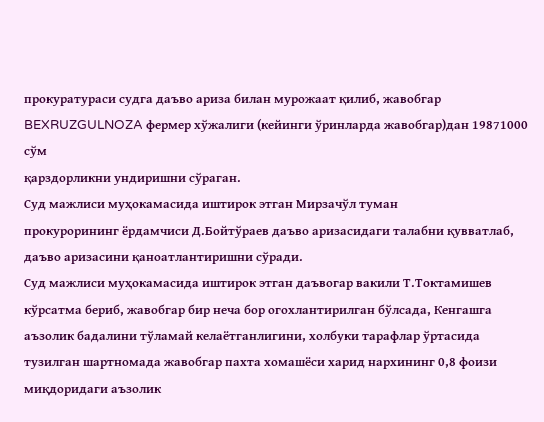прокуратураси судга даъво ариза билан мурожаат қилиб, жавобгар BEXRUZGULNOZA фермер хўжалиги (кейинги ўринларда жавобгар)дан 19871000 сўм
қарздорликни ундиришни сўраган.
Суд мажлиси муҳокамасида иштирок этган Мирзачўл туман
прокурорининг ёрдамчиси Д.Бойтўраев даъво аризасидаги талабни қувватлаб,
даъво аризасини қаноатлантиришни сўради.
Суд мажлиси муҳокамасида иштирок этган даъвогар вакили Т.Токтамишев
кўрсатма бериб, жавобгар бир неча бор огохлантирилган бўлсада, Кенгашга
аъзолик бадалини тўламай келаётганлигини, холбуки тарафлар ўртасида
тузилган шартномада жавобгар пахта хомашёси харид нархининг 0,8 фоизи
миқдоридаги аъзолик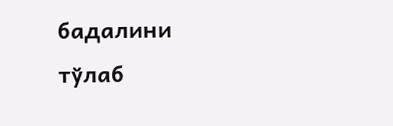бадалини тўлаб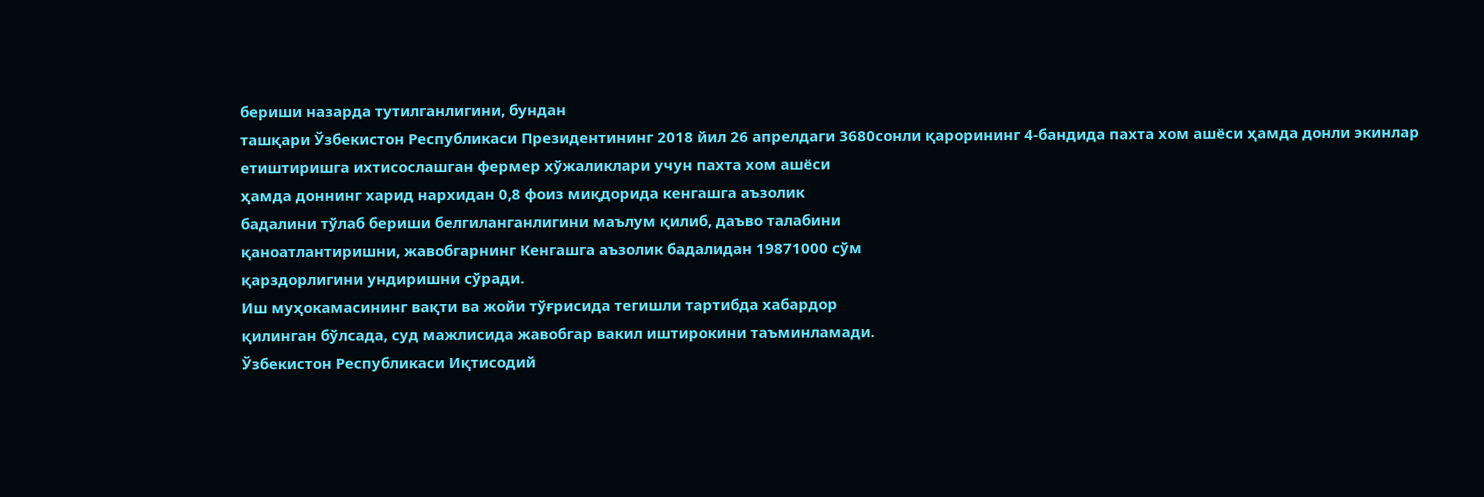бериши назарда тутилганлигини, бундан
ташқари Ўзбекистон Республикаси Президентининг 2018 йил 26 апрелдаги 3680сонли қарорининг 4-бандида пахта хом ашёси ҳамда донли экинлар
етиштиришга ихтисослашган фермер хўжаликлари учун пахта хом ашёси
ҳамда доннинг харид нархидан 0,8 фоиз миқдорида кенгашга аъзолик
бадалини тўлаб бериши белгиланганлигини маълум қилиб, даъво талабини
қаноатлантиришни, жавобгарнинг Кенгашга аъзолик бадалидан 19871000 сўм
қарздорлигини ундиришни сўради.
Иш муҳокамасининг вақти ва жойи тўғрисида тегишли тартибда хабардор
қилинган бўлсада, суд мажлисида жавобгар вакил иштирокини таъминламади.
Ўзбекистон Республикаси Иқтисодий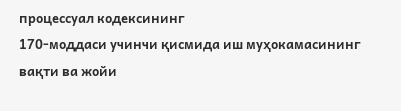процессуал кодексининг
170-моддаси учинчи қисмида иш муҳокамасининг вақти ва жойи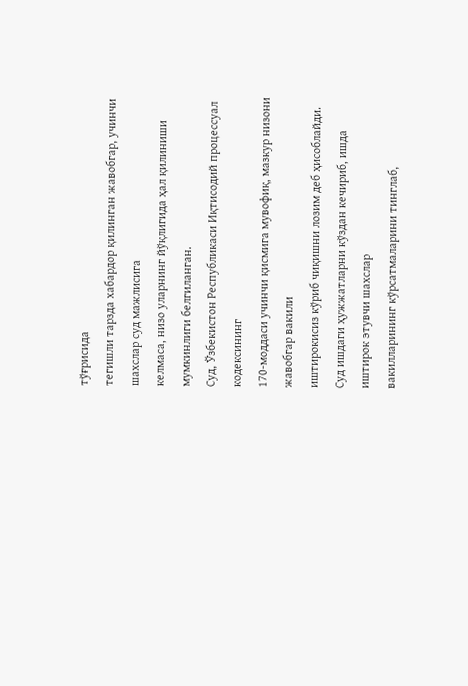тўғрисида
тегишли тарзда хабардор қилинган жавобгар, учинчи шахслар суд мажлисига
келмаса, низо уларнинг йўқлигида ҳал қилиниши мумкинлиги белгиланган.
Суд, Ўзбекистон Республикаси Иқтисодий процессуал кодексининг
170-моддаси учинчи қисмига мувофиқ, мазкур низони жавобгар вакили
иштирокисиз кўриб чиқишни лозим деб ҳисоблайди.
Суд ишдаги ҳужжатларни кўздан кечириб, ишда иштирок этувчи шахслар
вакилларининг кўрсатмаларини тинглаб,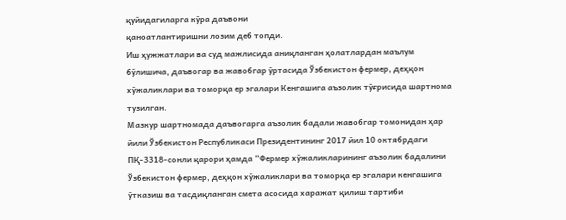қуйидагиларга кўра даъвони
қаноатлантиришни лозим деб топди.
Иш ҳужжатлари ва суд мажлисида аниқланган ҳолатлардан маълум
бўлишича, даъвогар ва жавобгар ўртасида Ўзбекистон фермер, деҳқон
хўжаликлари ва томорқа ер эгалари Кенгашига аъзолик тўғрисида шартнома
тузилган.
Мазкур шартномада даъвогарга аъзолик бадали жавобгар томонидан ҳар
йили Ўзбекистон Республикаси Президентининг 2017 йил 10 октябрдаги
ПҚ-3318-сонли қарори ҳамда “Фермер хўжаликларининг аъзолик бадалини
Ўзбекистон фермер, деҳқон хўжаликлари ва томорқа ер эгалари кенгашига
ўтказиш ва тасдиқланган смета асосида харажат қилиш тартиби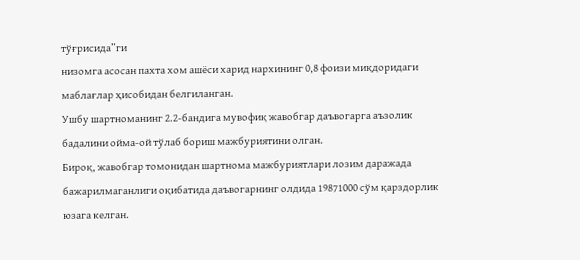тўғрисида”ги
низомга асосан пахта хом ашёси харид нархининг 0,8 фоизи миқдоридаги
маблағлар ҳисобидан белгиланган.
Ушбу шартноманинг 2.2-бандига мувофиқ жавобгар даъвогарга аъзолик
бадалини ойма-ой тўлаб бориш мажбуриятини олган.
Бироқ, жавобгар томонидан шартнома мажбуриятлари лозим даражада
бажарилмаганлиги оқибатида даъвогарнинг олдида 19871000 сўм қарздорлик
юзага келган.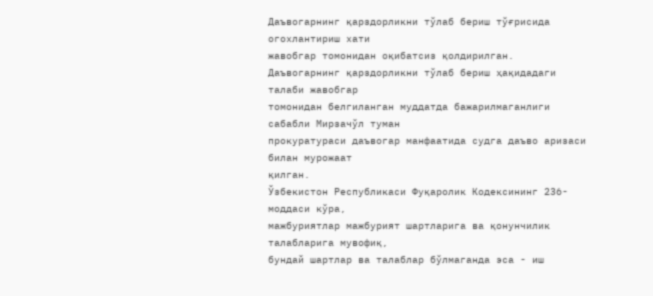Даъвогарнинг қарздорликни тўлаб бериш тўғрисида огохлантириш хати
жавобгар томонидан оқибатсиз қолдирилган.
Даъвогарнинг қарздорликни тўлаб бериш ҳақидадаги талаби жавобгар
томонидан белгиланган муддатда бажарилмаганлиги сабабли Мирзачўл туман
прокуратураси даъвогар манфаатида судга даъво аризаси билан мурожаат
қилган.
Ўзбекистон Республикаси Фуқаролик Кодексининг 236-моддаси кўра,
мажбуриятлар мажбурият шартларига ва қонунчилик талабларига мувофиқ,
бундай шартлар ва талаблар бўлмаганда эса - иш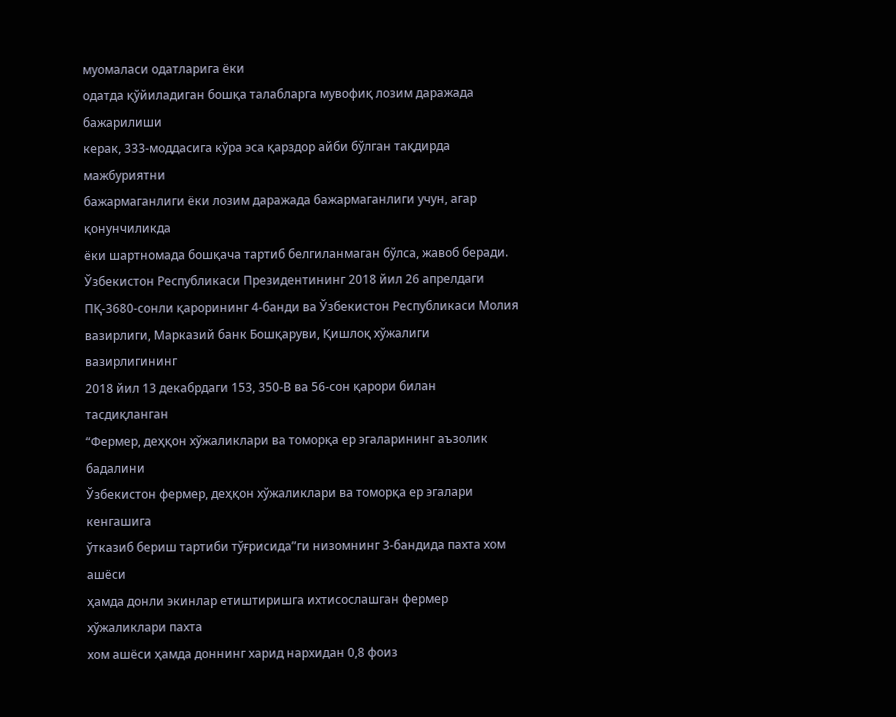муомаласи одатларига ёки
одатда қўйиладиган бошқа талабларга мувофиқ лозим даражада бажарилиши
керак, 333-моддасига кўра эса қарздор айби бўлган тақдирда мажбуриятни
бажармаганлиги ёки лозим даражада бажармаганлиги учун, агар қонунчиликда
ёки шартномада бошқача тартиб белгиланмаган бўлса, жавоб беради.
Ўзбекистон Республикаси Президентининг 2018 йил 26 апрелдаги
ПҚ-3680-сонли қарорининг 4-банди ва Ўзбекистон Республикаси Молия
вазирлиги, Марказий банк Бошқаруви, Қишлоқ хўжалиги вазирлигининг
2018 йил 13 декабрдаги 153, 350-В ва 56-сон қарори билан тасдиқланган
“Фермер, деҳқон хўжаликлари ва томорқа ер эгаларининг аъзолик бадалини
Ўзбекистон фермер, деҳқон хўжаликлари ва томорқа ер эгалари кенгашига
ўтказиб бериш тартиби тўғрисида”ги низомнинг 3-бандида пахта хом ашёси
ҳамда донли экинлар етиштиришга ихтисослашган фермер хўжаликлари пахта
хом ашёси ҳамда доннинг харид нархидан 0,8 фоиз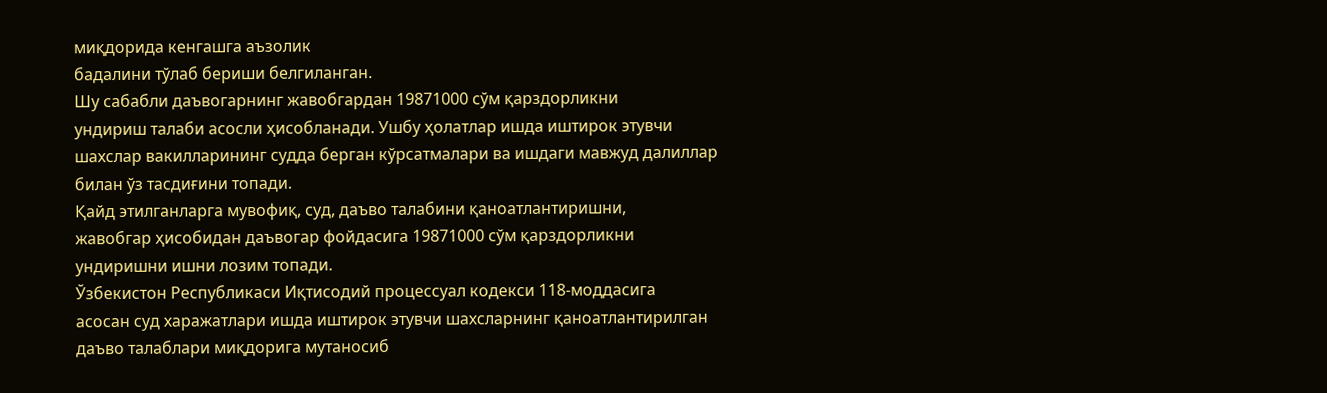миқдорида кенгашга аъзолик
бадалини тўлаб бериши белгиланган.
Шу сабабли даъвогарнинг жавобгардан 19871000 сўм қарздорликни
ундириш талаби асосли ҳисобланади. Ушбу ҳолатлар ишда иштирок этувчи
шахслар вакилларининг судда берган кўрсатмалари ва ишдаги мавжуд далиллар
билан ўз тасдиғини топади.
Қайд этилганларга мувофиқ, суд, даъво талабини қаноатлантиришни,
жавобгар ҳисобидан даъвогар фойдасига 19871000 сўм қарздорликни
ундиришни ишни лозим топади.
Ўзбекистон Республикаси Иқтисодий процессуал кодекси 118-моддасига
асосан суд харажатлари ишда иштирок этувчи шахсларнинг қаноатлантирилган
даъво талаблари миқдорига мутаносиб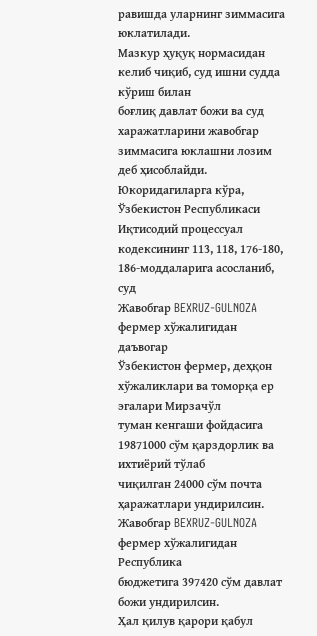равишда уларнинг зиммасига
юклатилади.
Мазкур ҳуқуқ нормасидан келиб чиқиб, суд ишни судда кўриш билан
боғлиқ давлат божи ва суд харажатларини жавобгар зиммасига юклашни лозим
деб ҳисоблайди.
Юкоридагиларга кўра, Ўзбекистон Республикаси Иқтисодий процессуал
кодексининг 113, 118, 176-180, 186-моддаларига асосланиб, суд
Жавобгар BEXRUZ-GULNOZA фермер хўжалигидан даъвогар
Ўзбекистон фермер, деҳқон хўжаликлари ва томорқа ер эгалари Мирзачўл
туман кенгаши фойдасига 19871000 сўм қарздорлик ва ихтиёрий тўлаб
чиқилган 24000 сўм почта ҳаражатлари ундирилсин.
Жавобгар BEXRUZ-GULNOZA фермер хўжалигидан Республика
бюджетига 397420 сўм давлат божи ундирилсин.
Ҳал қилув қарори қабул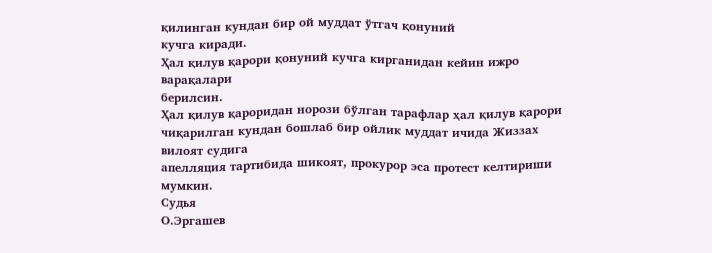қилинган кундан бир ой муддат ўтгач қонуний
кучга киради.
Ҳал қилув қарори қонуний кучга кирганидан кейин ижро варақалари
берилсин.
Ҳал қилув қароридан норози бўлган тарафлар ҳал қилув қарори
чиқарилган кундан бошлаб бир ойлик муддат ичида Жиззах вилоят судига
апелляция тартибида шикоят, прокурор эса протест келтириши мумкин.
Судья
О.Эргашев